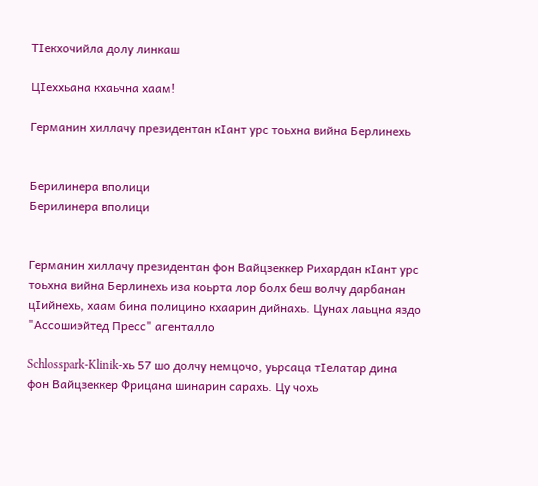ТIекхочийла долу линкаш

ЦIеххьана кхаьчна хаам!

Германин хиллачу президентан кIант урс тоьхна вийна Берлинехь


Берилинера вполици
Берилинера вполици


Германин хиллачу президентан фон Вайцзеккер Рихардан кIант урс тоьхна вийна Берлинехь иза коьрта лор болх беш волчу дарбанан цIийнехь, хаам бина полицино кхаарин дийнахь. Цунах лаьцна яздо "Ассошиэйтед Пресс" агенталло

Schlosspark-Klinik-хь 57 шо долчу немцочо, уьрсаца тIелатар дина фон Вайцзеккер Фрицана шинарин сарахь. Цу чохь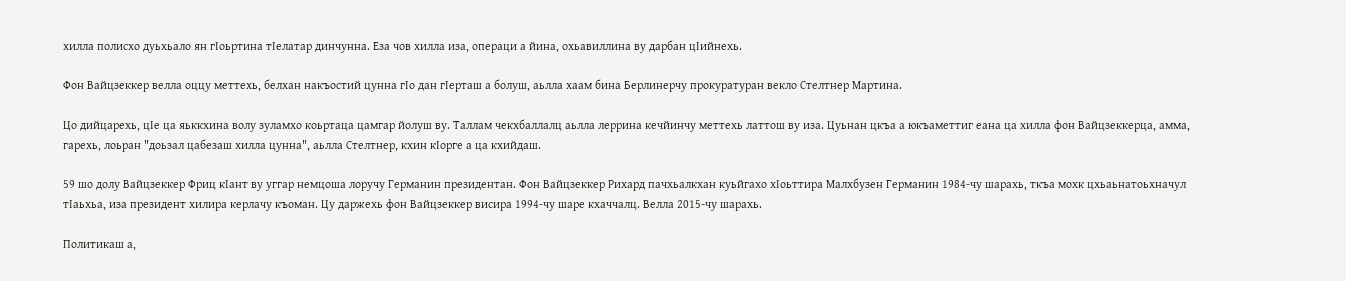хилла полисхо дуьхьало ян гIоьртина тIелатар динчунна. Еза чов хилла иза, операци а йина, охьавиллина ву дарбан цIийнехь.

Фон Вайцзеккер велла оццу меттехь, белхан накъостий цунна гIо дан гIерташ а болуш, аьлла хаам бина Берлинерчу прокуратуран векло Стелтнер Мартина.

Цо дийцарехь, цIе ца яьккхина волу зуламхо коьртаца цамгар йолуш ву. Таллам чекхбаллалц аьлла леррина кечйинчу меттехь латтош ву иза. Цуьнан цкъа а юкъаметтиг еана ца хилла фон Вайцзеккерца, амма, гарехь, лоьран "доьзал цабезаш хилла цунна", аьлла Стелтнер, кхин кIорге а ца кхийдаш.

59 шо долу Вайцзеккер Фриц кIант ву уггар немцоша лоручу Германин президентан. Фон Вайцзеккер Рихард пачхьалкхан куьйгахо хIоьттира Малхбузен Германин 1984-чу шарахь, ткъа мохк цхьаьнатоьхначул тIаьхьа, иза президент хилира керлачу къоман. Цу даржехь фон Вайцзеккер висира 1994-чу шаре кхаччалц. Велла 2015-чу шарахь.

Политикаш а,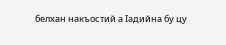белхан накъостий а Iадийна бу цу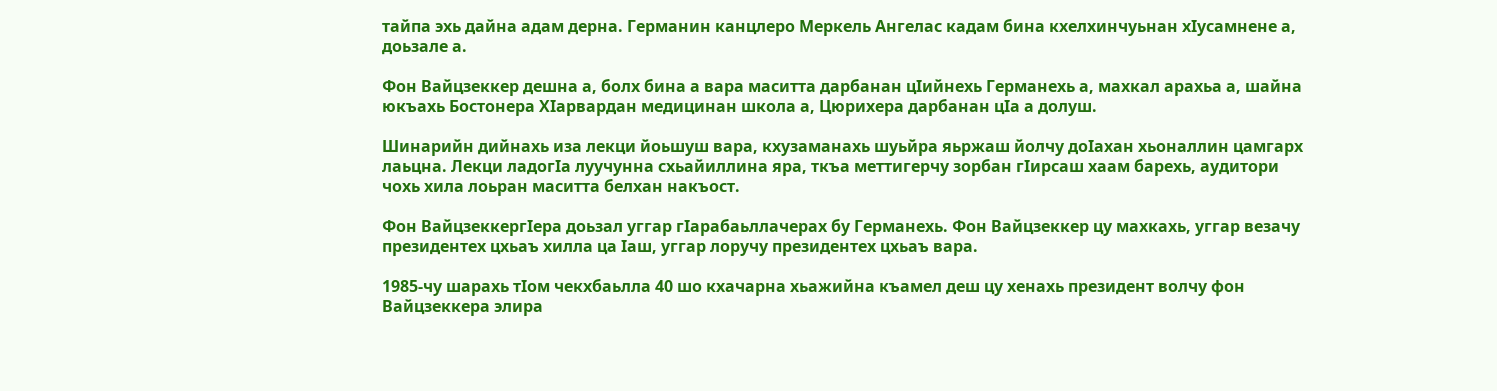тайпа эхь дайна адам дерна. Германин канцлеро Меркель Ангелас кадам бина кхелхинчуьнан хIусамнене а, доьзале а.

Фон Вайцзеккер дешна а, болх бина а вара маситта дарбанан цIийнехь Германехь а, махкал арахьа а, шайна юкъахь Бостонера ХIарвардан медицинан школа а, Цюрихера дарбанан цIа а долуш.

Шинарийн дийнахь иза лекци йоьшуш вара, кхузаманахь шуьйра яьржаш йолчу доIахан хьоналлин цамгарх лаьцна. Лекци ладогIа луучунна схьайиллина яра, ткъа меттигерчу зорбан гIирсаш хаам барехь, аудитори чохь хила лоьран маситта белхан накъост.

Фон ВайцзеккергIера доьзал уггар гIарабаьллачерах бу Германехь. Фон Вайцзеккер цу махкахь, уггар везачу президентех цхьаъ хилла ца Iаш, уггар лоручу президентех цхьаъ вара.

1985-чу шарахь тIом чекхбаьлла 40 шо кхачарна хьажийна къамел деш цу хенахь президент волчу фон Вайцзеккера элира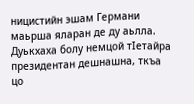ницистийн эшам Германи маьрша яларан де ду аьлла. Дуькхаха болу немцой тIетайра президентан дешнашна, ткъа цо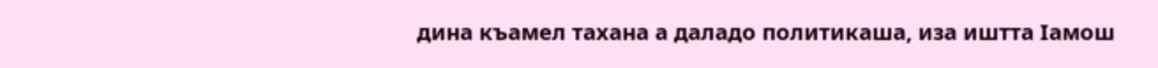дина къамел тахана а даладо политикаша, иза иштта Iамош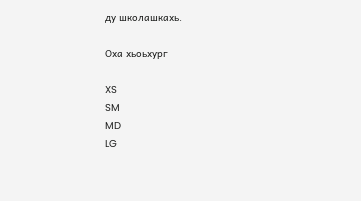ду школашкахь.

Оха хьоьхург

XS
SM
MD
LG